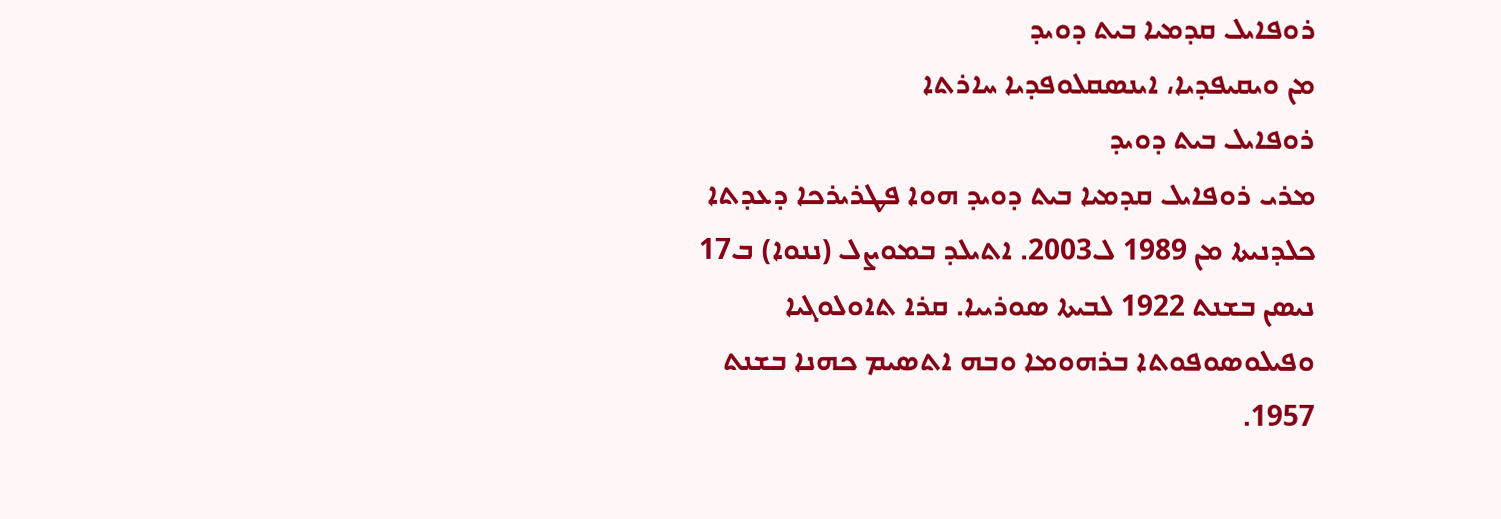ܪܘܦܐܝܠ ܩܕܡܝܐ ܒܝܬ ܕܘܝܕ
ܡܢ ܘܝܩܝܦܕܝܐ، ܐܝܢܣܩܠܘܦܕܝܐ ܚܐܪܬܐ
ܪܘܦܐܝܠ ܒܝܬ ܕܘܝܕ
ܡܪܝ ܪܘܦܐܝܠ ܩܕܡܝܐ ܒܝܬ ܕܘܝܕ ܗܘܐ ܦܛܪܝܪܟܐ ܕܥܕܬܐ ܟܠܕܢܝܬܐ ܡܢ 1989 ܠ2003. ܐܬܝܠܕ ܒܡܘܨܠ (ܢܢܘܐ) ܒ17 ܢܝܣܢ ܒܫܢܬ 1922 ܠܒܝܬܐ ܣܘܪܝܝܐ. ܩܪܐ ܬܐܘܠܘܓܝܐ ܘܦܝܠܘܣܘܦܘܬܐ ܒܪܗܘܡܐ ܘܒܗ ܐܬܣܝܡ ܟܗܢܐ ܒܫܢܬ 1957.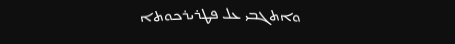ܘܐܬܓܒܝ ܥܠ ܦܛܪܝܪܟܘܬܐ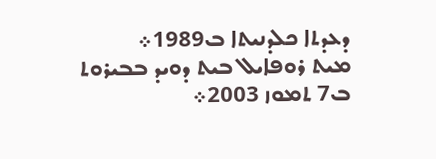ܕܥܕܬܐ ܟܠܕܢܝܬܐ ܒ1989܀
ܡܝܬ ܪܘܦܐܝܠ ܒܝܬ ܕܘܝܕ ܒܒܝܪܘܬ ܒ7 ܬܡܘܙ 2003܀